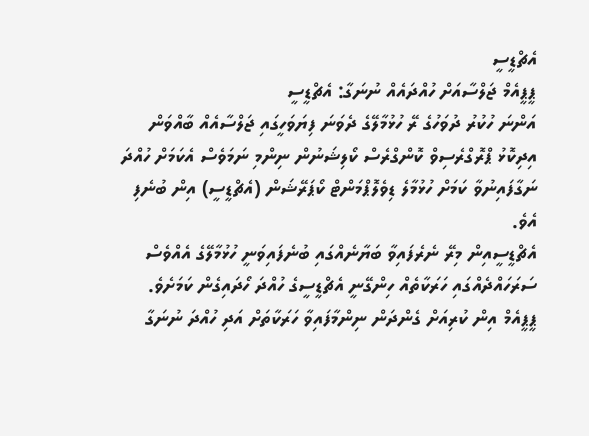އެޗްޑީސީ
ޕީޕީއެމް ޖަލްސާއަށް ހުއްދައެއް ނުނަގާ: އެޗްޑީސީ
އަންނަ ހުކުރު ދުވަހުގެ ރޭ ހުޅުމާލޭގެ ދެވަނަ ފިޔަވަހީގައި ޖަލްސާއެއް ބާއްވަން އިދިކޮޅު ޕްރޮގްރެސިވް ކޮންގްރެސް ކޯލިޝަނުން ނިންމި ނަމަވެސް އެކަމަށް ހުއްދަ ނަގާފައިނުވާ ކަމަށް ހުޅުމާލެ ޑިވެލޮޕްމަންޓް ކޯޕަރޭޝަން (އެޗްޑީސީ) އިން ބުނެފި އެވެ.
އެޗްޑީސީއިން މިރޭ ނެރެފައިވާ ބަޔާނެއްގައި ބުނެފައިވަނީ ހުޅުމާލޭގެ އެއްވެސް ސަރަހައްދެއްގައި ހަރަކާތެއް ހިންގޭނީ އެޗްޑީސީގެ ހުއްދަ ހޯދައިގެން ކަމަށެވެ. ޕީޕީއެމް އިން ކުރިއަށް ގެންދަން ނިންމާފައިވާ ހަރަކާތަށް އަދި ހުއްދަ ނުނަގާ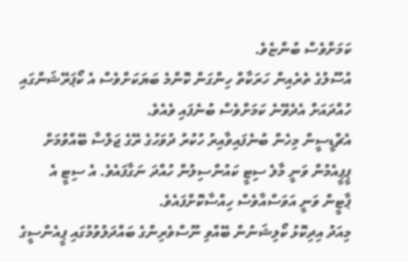ކަމަށްވެސް ބުންޏެވެ.
އުސޫލުގެ ތެރެއިން ހަރަކާތް ހިންގަން ކޮންމެ ބަޔަކަށްވެސް އެ ކޯޕަރޭޝަންގައި ހުއްދައަށް އެދެވޭނެ ކަމަށްވެސް ބުނެފައި ވެއެވެ.
އެޗްޑީސީން މިހެން ބުނެފައިވާއިރު ހުކުރު ދުވަހުގެ ރޭގެ ޖަލްސާ ބޭއްވުމަށް ޕީޕީއެމުން ވަނީ މާލެ ސިޓީ ކައުންސިލުން ހުއްދަ ނަގާފައެވެ. އެ ސިޓީ އެ ޕާޓީން ވަނީ އަވަސްއާވެސް ހިއްސާކޮށްފައެވެ.
މިއަދު އިދިކޮޅު ކޯލިޝަނުން ބޭއްވި ނޫސްވެރިންގެ ބައްދަލުވުމުގައި ޕީއެންސީގެ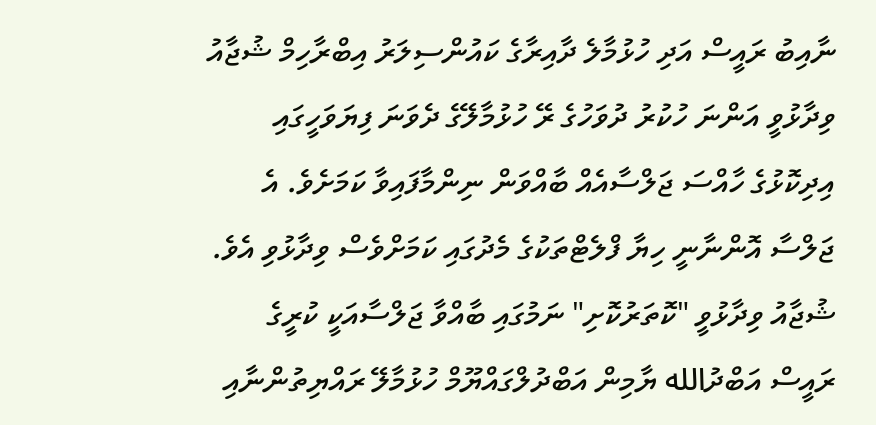ނާއިބު ރައީސް އަދި ހުޅުމާލެ ދާއިރާގެ ކައުންސިލަރު އިބްރާހިމް ޝުޖާއު ވިދާޅުވީ އަންނަ ހުކުރު ދުވަހުގެ ރޭ ހުޅުމާލޭގެ ދެވަނަ ފިޔަވަހީގައި އިދިކޮޅުގެ ހާއްސަ ޖަލްސާއެއް ބާއްވަން ނިންމާފައިވާ ކަމަށެވެ. އެ ޖަލްސާ އޮންނާނީ ހިޔާ ފްލެޓްތަކުގެ މެދުގައި ކަމަށްވެސް ވިދާޅުވި އެވެ.
ޝުޖާއު ވިދާޅުވީ "ކޮތަރުކޮށި" ނަމުގައި ބާއްވާ ޖަލްސާއަކީ ކުރީގެ ރައީސް އަބްދުالله ޔާމިން އަބްދުލްގައްޔޫމް ހުޅުމާލޭ ރައްޔިތުންނާއި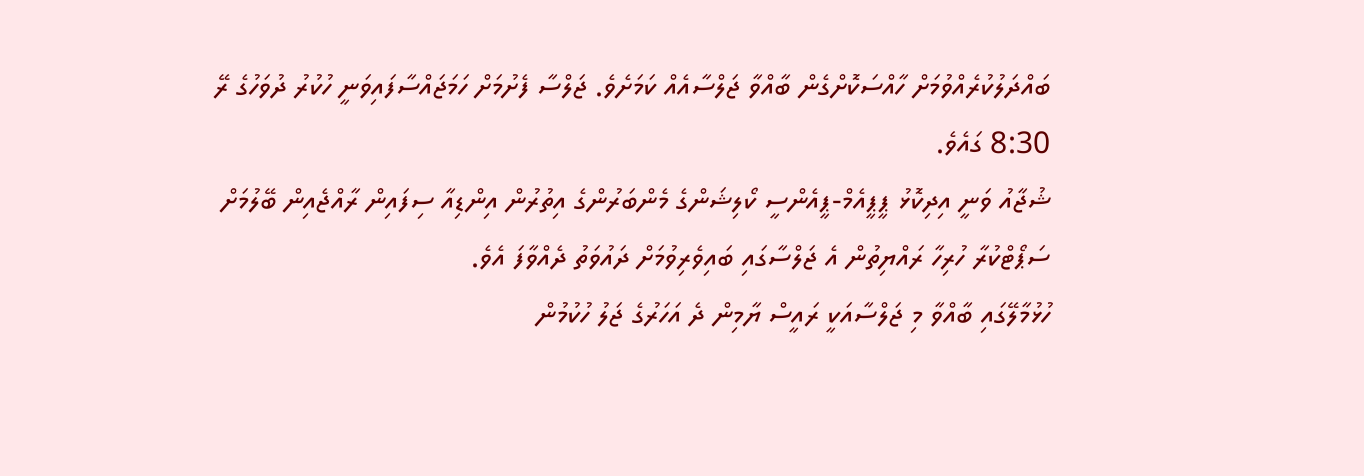ބައްދަލުކުރެއްވުމަށް ހާއްސަކޮށްގެން ބާއްވާ ޖަލްސާއެއް ކަމަށެވެ. ޖަލްސާ ފެށުމަށް ހަމަޖައްސާފައިވަނީ ހުކުރު ދުވަހުގެ ރޭ 8:30 ގައެވެ.
ޝުޖާއު ވަނީ އިދިކޮޅު ޕީޕީއެމް-ޕީއެންސީ ކޯލިޝަންގެ މެންބަރުންގެ އިތުރުން އިންޑިއާ ސިފައިން ރާއްޖެއިން ބޭލުމަށް ސަޕޯޓްކުރާ ހުރިހާ ރައްޔިތުން އެ ޖަލްސާގައި ބައިވެރިވުމަށް ދައުވަތު ދެއްވާފަ އެވެ.
ހުޅުމާލޭގައި ބާއްވާ މި ޖަލްސާއަކީ ރައީސް ޔާމިން ދެ އަހަރުގެ ޖަލު ހުކުމުން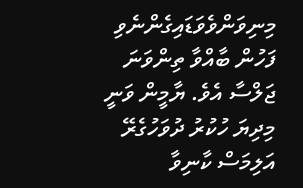މިނިވަންވެވަޑައިގެންނެވި ފަހުން ބާއްވާ ތިންވަނަ ޖަލްސާ އެވެ. ޔާމީން ވަނީ މިދިޔަ ހުކުރު ދުވަހުގެރޭ އަލިމަސް ކާނިވާ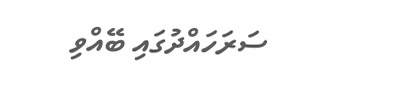ސަރަހައްދުގައި ބޭއްވި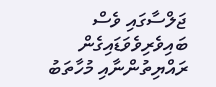ޖަލްސާގައި ވެސް ބައިވެރިވެވަޑައިގެން ރައްޔިތުންނާއި މުހާތަބު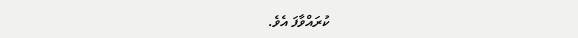ކުރައްވާފަ އެވެ.